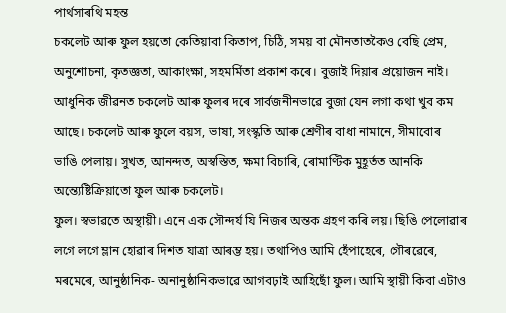পাৰ্থসাৰথি মহন্ত
চকলেট আৰু ফুল হয়তো কেতিয়াবা কিতাপ, চিঠি, সময় বা মৌনতাতকৈও বেছি প্রেম, অনুশোচনা, কৃতজ্ঞতা, আকাংক্ষা, সহমর্মিতা প্ৰকাশ কৰে। বুজাই দিয়াৰ প্ৰয়োজন নাই। আধুনিক জীৱনত চকলেট আৰু ফুলৰ দৰে সাৰ্বজনীনভাৱে বুজা যেন লগা কথা খুব কম আছে। চকলেট আৰু ফুলে বয়স, ভাষা, সংস্কৃতি আৰু শ্ৰেণীৰ বাধা নামানে, সীমাবোৰ ভাঙি পেলায়। সুখত, আনন্দত, অস্বস্তিত, ক্ষমা বিচাৰি, ৰোমাণ্টিক মুহূৰ্তত আনকি অন্ত্যেষ্টিক্রিয়াতো ফুল আৰু চকলেট।
ফুল। স্বভাৱতে অস্থায়ী। এনে এক সৌন্দর্য যি নিজৰ অন্তক গ্রহণ কৰি লয়। ছিঙি পেলোৱাৰ লগে লগে ম্লান হোৱাৰ দিশত যাত্ৰা আৰম্ভ হয়। তথাপিও আমি হেঁপাহেৰে, গৌৰৱেৰে, মৰমেৰে, আনুষ্ঠানিক- অনানুষ্ঠানিকভাৱে আগবঢ়াই আহিছোঁ ফুল। আমি স্থায়ী কিবা এটাও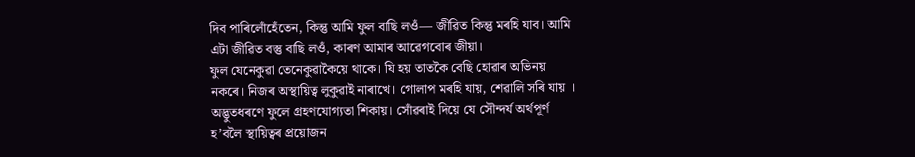দিব পাৰিলোঁহেঁতেন, কিন্তু আমি ফুল বাছি লওঁ— জীৱিত কিন্তু মৰহি যাব। আমি এটা জীৱিত বস্তু বাছি লওঁ, কাৰণ আমাৰ আৱেগবোৰ জীয়া।
ফুল যেনেকুৱা তেনেকুৱাকৈয়ে থাকে। যি হয় তাতকৈ বেছি হোৱাৰ অভিনয় নকৰে। নিজৰ অস্থায়িত্ব লুকুৱাই নাৰাখে। গোলাপ মৰহি যায়, শেৱালি সৰি যায় । অদ্ভুতধৰণে ফুলে গ্রহণযোগ্যতা শিকায়। সোঁৱৰাই দিয়ে যে সৌন্দৰ্য অৰ্থপূৰ্ণ হ’বলৈ স্থায়িত্বৰ প্ৰয়োজন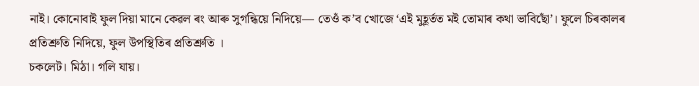নাই। কোনোবাই ফুল দিয়া মানে কেৱল ৰং আৰু সুগন্ধিয়ে নিদিয়ে— তেওঁ ক’ব খোজে ‘এই মুহূৰ্তত মই তোমাৰ কথা ভাবিছোঁ’। ফুলে চিৰকালৰ প্ৰতিশ্ৰুতি নিদিয়ে, ফুল উপস্থিতিৰ প্ৰতিশ্ৰুতি ।
চকলেট। মিঠা। গলি যায়।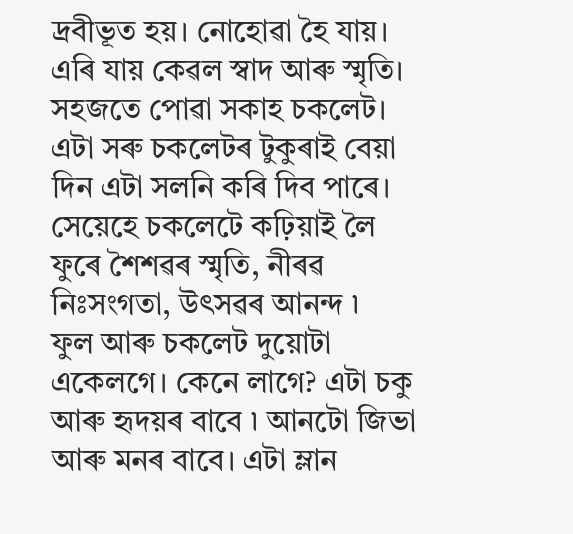দ্রবীভূত হয়। নোহোৱা হৈ যায়। এৰি যায় কেৱল স্বাদ আৰু স্মৃতি। সহজতে পোৱা সকাহ চকলেট। এটা সৰু চকলেটৰ টুকুৰাই বেয়া দিন এটা সলনি কৰি দিব পাৰে। সেয়েহে চকলেটে কঢ়িয়াই লৈ ফুৰে শৈশৱৰ স্মৃতি, নীৰৱ নিঃসংগতা, উৎসৱৰ আনন্দ ৷
ফুল আৰু চকলেট দুয়োটা একেলগে। কেনে লাগে? এটা চকু আৰু হৃদয়ৰ বাবে ৷ আনটো জিভা আৰু মনৰ বাবে। এটা ম্লান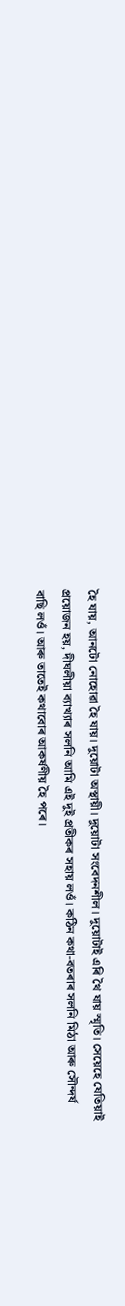হৈ যায়, আনটো নোহোৱা হৈ যায়। দুয়োটা অস্থায়ী। দুয়োটা সংবেদনশীল। দুয়োটাই এৰি থৈ যায় স্মৃতি। সেয়েহে যেতিয়াই প্রয়োজন হয়, দীঘলীয়া ব্যাখ্যাৰ সলনি আমি এই দুই প্রতীকৰ সহায় লওঁ। কঠিন কথা-বতৰাৰ সলনি মিঠা আৰু সৌন্দৰ্য বাছি লওঁ। আৰু তাতেই কথাবোৰ আকৰ্ষণীয় হৈ পৰে।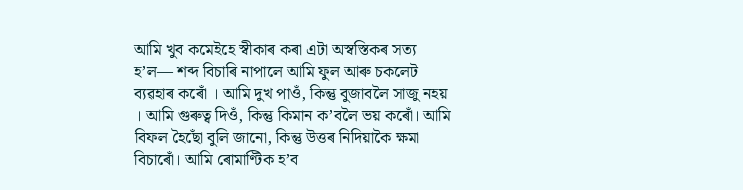আমি খুব কমেইহে স্বীকাৰ কৰা এটা অস্বস্তিকৰ সত্য হ’ল— শব্দ বিচাৰি নাপালে আমি ফুল আৰু চকলেট ব্যৱহাৰ কৰোঁ । আমি দুখ পাওঁ, কিন্তু বুজাবলৈ সাজু নহয় । আমি গুৰুত্ব দিওঁ, কিন্তু কিমান ক’বলৈ ভয় কৰোঁ। আমি বিফল হৈছোঁ বুলি জানো, কিন্তু উত্তৰ নিদিয়াকৈ ক্ষমা বিচাৰোঁ। আমি ৰোমাণ্টিক হ’ব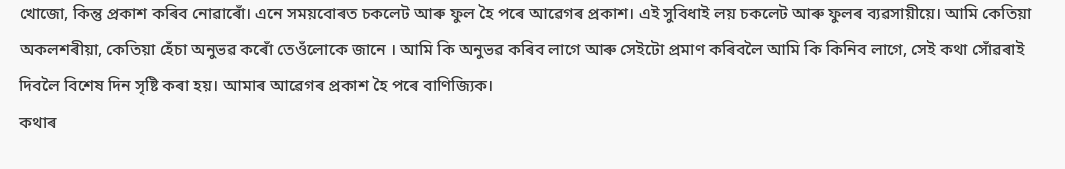খোজো, কিন্তু প্রকাশ কৰিব নোৱাৰোঁ। এনে সময়বোৰত চকলেট আৰু ফুল হৈ পৰে আৱেগৰ প্রকাশ। এই সুবিধাই লয় চকলেট আৰু ফুলৰ ব্যৱসায়ীয়ে। আমি কেতিয়া অকলশৰীয়া, কেতিয়া হেঁচা অনুভৱ কৰোঁ তেওঁলোকে জানে । আমি কি অনুভৱ কৰিব লাগে আৰু সেইটো প্ৰমাণ কৰিবলৈ আমি কি কিনিব লাগে, সেই কথা সোঁৱৰাই দিবলৈ বিশেষ দিন সৃষ্টি কৰা হয়। আমাৰ আৱেগৰ প্ৰকাশ হৈ পৰে বাণিজ্যিক।
কথাৰ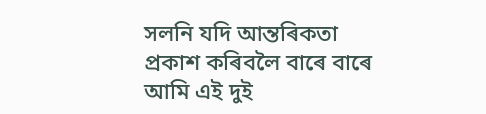সলনি যদি আন্তৰিকতা প্রকাশ কৰিবলৈ বাৰে বাৰে আমি এই দুই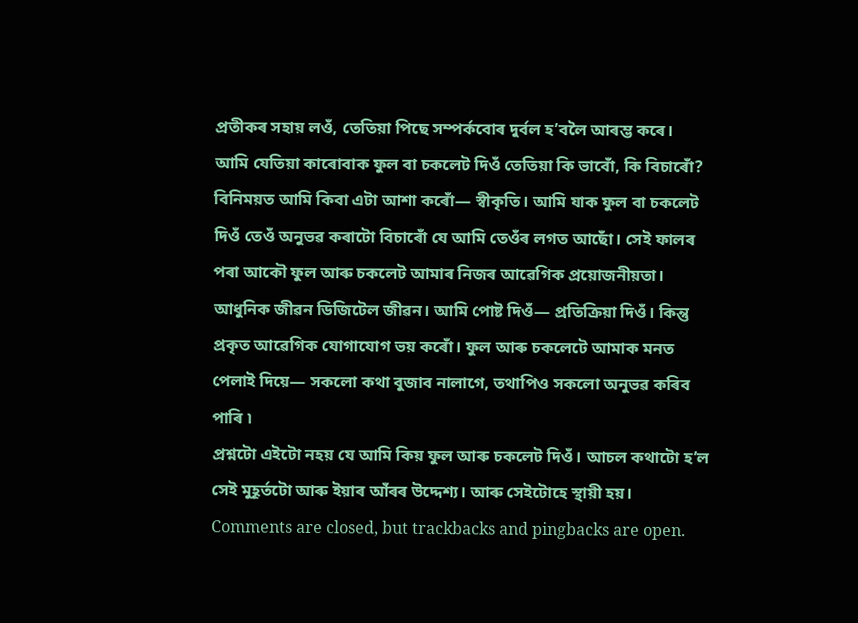প্ৰতীকৰ সহায় লওঁ, তেতিয়া পিছে সম্পৰ্কবোৰ দুৰ্বল হ’বলৈ আৰম্ভ কৰে।
আমি যেতিয়া কাৰোবাক ফুল বা চকলেট দিওঁ তেতিয়া কি ভাবোঁ, কি বিচাৰোঁ? বিনিময়ত আমি কিবা এটা আশা কৰোঁ— স্বীকৃতি। আমি যাক ফুল বা চকলেট দিওঁ তেওঁ অনুভৱ কৰাটো বিচাৰোঁ যে আমি তেওঁৰ লগত আছোঁ। সেই ফালৰ পৰা আকৌ ফুল আৰু চকলেট আমাৰ নিজৰ আৱেগিক প্রয়োজনীয়তা।
আধুনিক জীৱন ডিজিটেল জীৱন। আমি পোষ্ট দিওঁ— প্রতিক্রিয়া দিওঁ। কিন্তু প্রকৃত আৱেগিক যোগাযোগ ভয় কৰোঁ। ফুল আৰু চকলেটে আমাক মনত পেলাই দিয়ে— সকলো কথা বুজাব নালাগে, তথাপিও সকলো অনুভৱ কৰিব পাৰি ৷
প্রশ্নটো এইটো নহয় যে আমি কিয় ফুল আৰু চকলেট দিওঁ। আচল কথাটো হ’ল সেই মুহূৰ্তটো আৰু ইয়াৰ আঁৰৰ উদ্দেশ্য। আৰু সেইটোহে স্থায়ী হয়।
Comments are closed, but trackbacks and pingbacks are open.